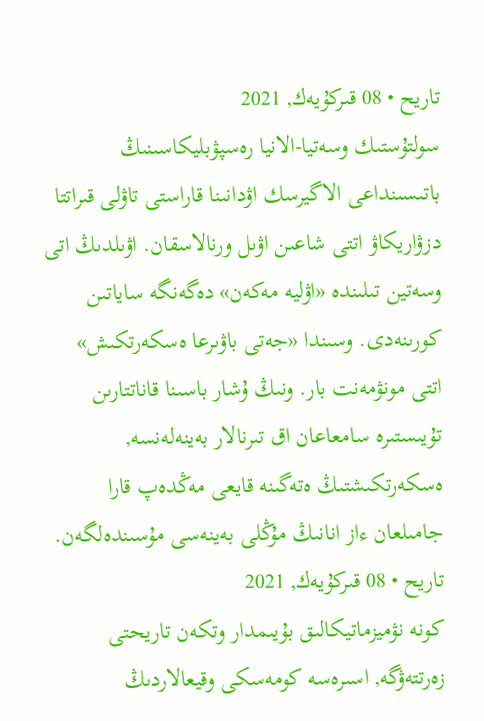تاريح • 08 قىركۇيەك, 2021
سولتۇستىك وسەتيا-الانيا رەسپۋبليكاسىنىڭ باتىسىنداعى الاگيرسك اۋدانىنا قاراستى تاۋلى قىراتتا دزۋاريكاۋ اتتى شاعىن اۋىل ورنالاسقان. اۋىلدىڭ اتى وسەتين تىلىندە «اۋليە مەكەن» دەگەنگە ساياتىن كورىنەدى. وسىندا «جەتى باۋىرعا ەسكەرتكىش» اتتى مونۋمەنت بار. ونىڭ ۇشار باسىنا قاناتتارىن تۇيىستىرە سامعاعان اق تىرنالار بەينەلەنسە, ەسكەرتكىشتىڭ ەتەگىنە قايعى مەڭدەپ قارا جامىلعان ءاز انانىڭ مۇڭلى بەينەسى مۇسىندەلگەن.
تاريح • 08 قىركۇيەك, 2021
كونە نۋميزماتيكالىق بۇيىمدار وتكەن تاريحتى زەرتتەۋگە, اسىرەسە كومەسكى وقيعالاردىڭ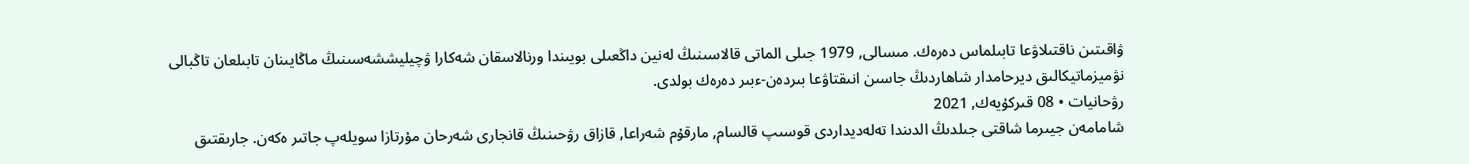ۋاقىتىن ناقتىلاۋعا تابىلماس دەرەك. مىسالى, 1979 جىلى الماتى قالاسىنىڭ لەنين داڭعىلى بويىندا ورنالاسقان شەكارا ۋچيليششەسىنىڭ ماڭايىنان تابىلعان تاڭبالى نۋميزماتيكالىق ديرحامدار شاھاردىڭ جاسىن انىقتاۋعا بىردەن-ءبىر دەرەك بولدى.
رۋحانيات • 08 قىركۇيەك, 2021
شامامەن جيىرما شاقتى جىلدىڭ الدىندا تەلەديداردى قوسىپ قالسام, مارقۇم شەراعا, قازاق رۋحىنىڭ قانجارى شەرحان مۇرتازا سويلەپ جاتىر ەكەن. جارىقتىق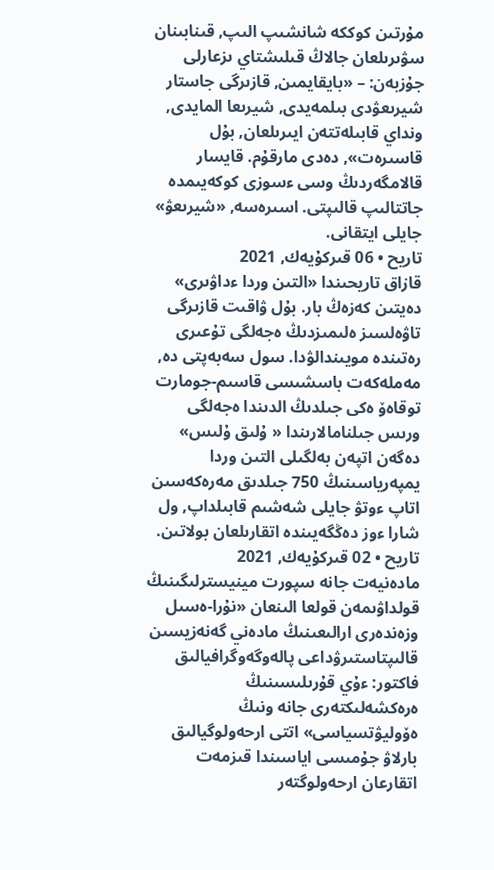مۇرتىن كوككە شانشىپ الىپ, قىنابىنان سۋىرىلعان جالاڭ قىلىشتاي ىزعارلى جۇزبەن: – «بايقايمىن, قازىرگى جاستار شيرىعۋدى بىلمەيدى, شيرىعا المايدى, ونداي قابىلەتتەن ايىرىلعان, بۇل قاسىرەت», دەدى مارقۇم. قايسار قالامگەردىڭ وسى ءسوزى كوكەيىمدە جاتتالىپ قالىپتى. اسىرەسە, «شيرىعۋ» جايلى ايتقانى.
تاريح • 06 قىركۇيەك, 2021
قازاق تاريحىندا «التىن وردا ءداۋىرى» دەيتىن كەزەڭ بار. بۇل ۋاقىت قازىرگى تاۋەلسىز ەلىمىزدىڭ ەجەلگى تۇعىرى رەتىندە مويىندالۋدا. سول سەبەپتى دە, مەملەكەت باسشىسى قاسىم-جومارت توقاەۆ ەكى جىلدىڭ الدىندا ەجەلگى ورىس جىلنامالارىندا « ۇلىق ۇلىس» دەگەن اتپەن بەلگىلى التىن وردا يمپەرياسىنىڭ 750 جىلدىق مەرەكەسىن اتاپ ءوتۋ جايلى شەشىم قابىلداپ, ول شارا ءوز دەڭگەيىندە اتقارىلعان بولاتىن.
تاريح • 02 قىركۇيەك, 2021
مادەنيەت جانە سپورت مينيسترلىگىنىڭ قولداۋىمەن قولعا الىنعان «نۇرا-ەسىل وزەندەرى ارالىعىنىڭ مادەني گەنەزيسىن قالىپتاستىرۋداعى پالەوگەوگرافيالىق فاكتور: ءۇي قۇرىلىسىنىڭ ەرەكشەلىكتەرى جانە ونىڭ ەۆوليۋتسياسى» اتتى ارحەولوگيالىق بارلاۋ جۇمىسى اياسىندا قىزمەت اتقارعان ارحەولوگتەر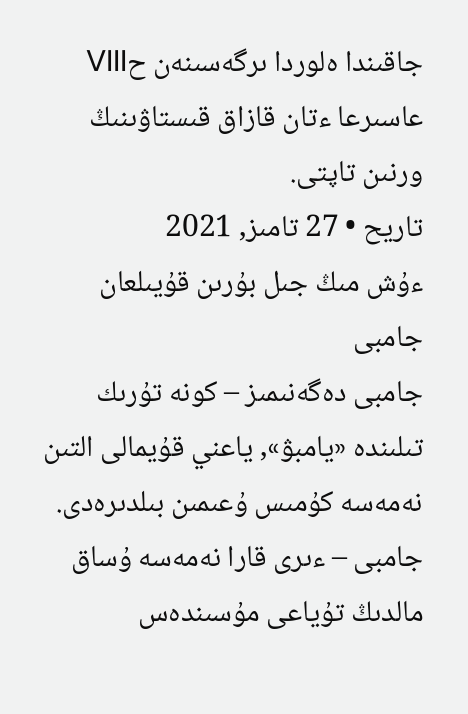جاقىندا ەلوردا ىرگەسىنەن حVIII عاسىرعا ءتان قازاق قىستاۋىنىڭ ورنىن تاپتى.
تاريح • 27 تامىز, 2021
ءۇش مىڭ جىل بۇرىن قۇيىلعان جامبى
جامبى دەگەنىمىز – كونە تۇرىك تىلىندە «يامبۋ», ياعني قۇيمالى التىن نەمەسە كۇمىس ۇعىمىن بىلدىرەدى. جامبى – ءىرى قارا نەمەسە ۇساق مالدىڭ تۇياعى مۇسىندەس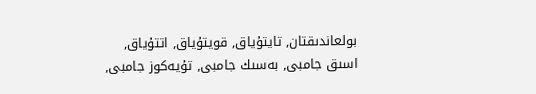بولعاندىقتان, تايتۇياق, قويتۇياق, اتتۇياق, اسىق جامبى, بەسىك جامبى, تۇيەكوز جامبى,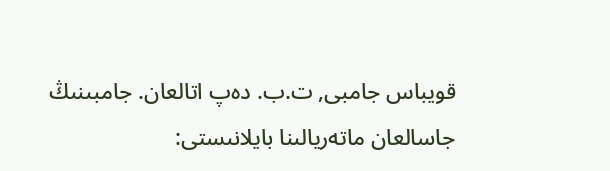قويباس جامبى, ت.ب. دەپ اتالعان. جامبىنىڭ جاسالعان ماتەريالىنا بايلانىستى: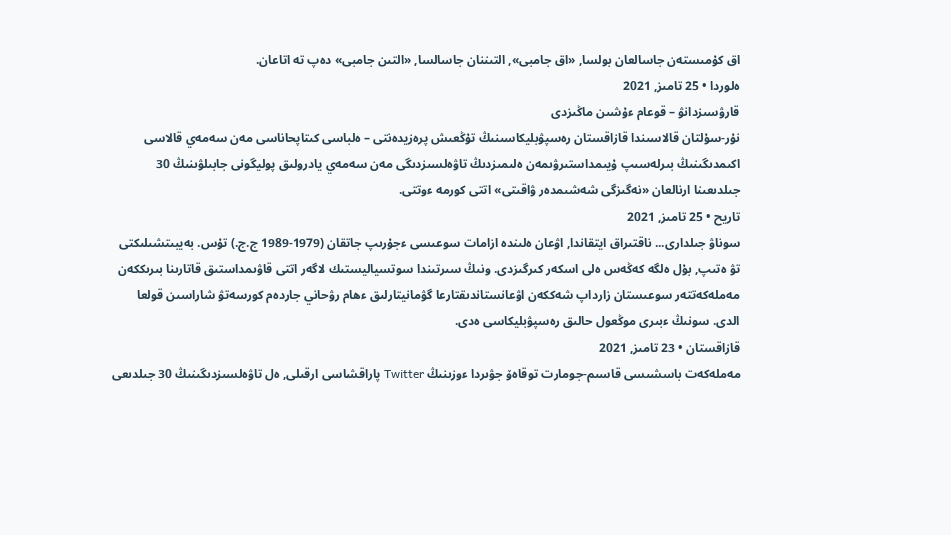اق كۇمىستەن جاسالعان بولسا, «اق جامبى», التىننان جاسالسا, «التىن جامبى» دەپ تە اتاعان.
ەلوردا • 25 تامىز, 2021
قارۋسىزدانۋ – قوعام ءۇشىن ماڭىزدى
نۇر-سۇلتان قالاسىندا قازاقستان رەسپۋبليكاسىنىڭ تۇڭعىش پرەزيدەنتى – ەلباسى كىتاپحاناسى مەن سەمەي قالاسى اكىمدىگىنىڭ بىرلەسىپ ۇيىمداستىرۋىمەن ەلىمىزدىڭ تاۋەلسىزدىگى مەن سەمەي يادرولىق پوليگونى جابىلۋىنىڭ 30 جىلدىعىنا ارنالعان «نەگىزگى شەشىمدەر ۋاقىتى» اتتى كورمە ءوتتى.
تاريح • 25 تامىز, 2021
سوناۋ جىلدارى... ناقتىراق ايتقاندا, اۋعان ەلىندە ازامات سوعىسى ءجۇرىپ جاتقان (1979-1989 ج.ج.) تۇس. بەيبىتشىلىكتى تۋ ەتىپ, بۇل ەلگە كەڭەس ەلى اسكەر كىرگىزدى. ونىڭ سىرتىندا سوتسياليستىك لاگەر اتتى قاۋىمداستىق قاتارىنا بىرىككەن مەملەكەتتەر سوعىستان زارداپ شەككەن اۋعانستاندىقتارعا گۋمانيتارلىق ءھام رۋحاني جاردەم كورسەتۋ شاراسىن قولعا الدى. سونىڭ ءبىرى موڭعول حالىق رەسپۋبليكاسى ەدى.
قازاقستان • 23 تامىز, 2021
مەملەكەت باسشىسى قاسىم-جومارت توقاەۆ جۋىردا ءوزىنىڭ Twitter پاراقشاسى ارقىلى, ەل تاۋەلسىزدىگىنىڭ 30 جىلدىعى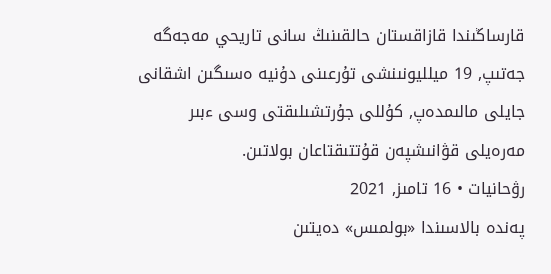قارساڭىندا قازاقستان حالقىنىڭ سانى تاريحي مەجەگە جەتىپ, 19 ميلليونىنشى تۇرعىنى دۇنيە ەسىگىن اشقانى جايلى مالىمدەپ, كۇللى جۇرتشىلىقتى وسى ءبىر مەرەيلى قۋانىشپەن قۇتتىقتاعان بولاتىن.
رۋحانيات • 16 تامىز, 2021
پەندە بالاسىندا «بولمىس» دەيتىن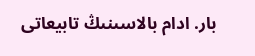بار. ادام بالاسىنىڭ تابيعاتى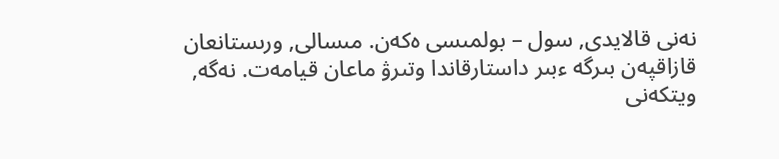نەنى قالايدى, سول – بولمىسى ەكەن. مىسالى, ورىستانعان قازاقپەن بىرگە ءبىر داستارقاندا وتىرۋ ماعان قيامەت. نەگە, ويتكەنى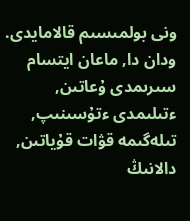ونى بولمىسىم قالامايدى. ودان دا, ماعان ايتسام سىرىمدى ۇعاتىن, ءتىلىمدى ءتۇسىنىپ, تىلەگىمە قۋات قۇياتىن, دالانىڭ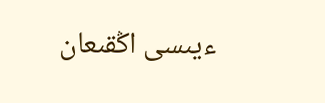ءيىسى اڭقىعان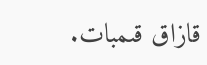قازاق قىمبات.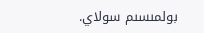بولمىسىم سولاي.